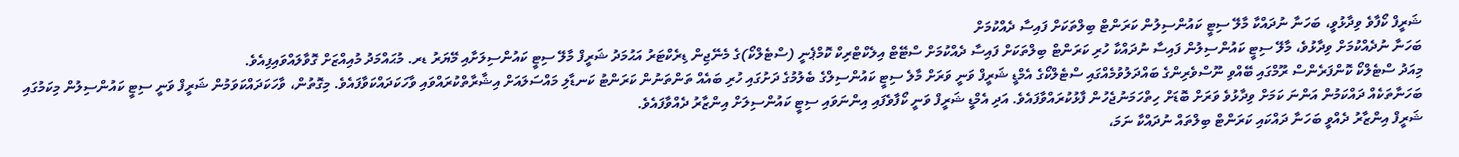ޝަރީފް ކޯފާވެ ވިދާޅުވީ، ބަހަނާ ނުދައްކާ މާލޭ ސިޓީ ކައުންސިލުން ކަރަންޓް ބިލްތަކަށް ފައިސާ ދެއްކުމަށް
ބަހަނާ ނުދެއްކުމަށް ވިދާޅުވެ، މާލޭ ސިޓީ ކައުންސިލުން ފައިސާ ނުދައްކާ ހުރި ކަރަންޓް ބިލްތަކަށް ފައިސާ ދެއްކުމަށް ސްޓޭޓް އިލެކްޓްރިކް ކޮމްޕެނީ (ސްޓެލްކޯ)ގެ މެނޭޖިން ޑިރެކްޓަރު އަޙުމަދު ޝަރީފް މާލޭ ސިޓީ ކައުންސިލަށާއި މޭޔަރު ޑރ. މުޙައްމަދު މުއިއްޒަށް ގޮވާލައްވައިފިއެވެ.
މިއަދު ސްޓެލްކޯ ކޮންފަރެންސް ރޫމްގައި ބޭއްވި ނޫސްވެރިންގެ ބައްދަލުވުމެއްގައި ސްޓެލްކޯގެ އެމްޑީ ޝަރީފް ވަނީ ވަރަށް މާލެ ސިޓީ ކައުންސިލްގެ ބެލުމުގެ ދަށުގައި ހުރި ބައެއް ތަންތަނުން ކަރަންޓު ކަނޑާލި މައްސަލައަށް އިޝާރާތްކުރައްވައި ވާހަކަދައްކަވާފައެވެ. މިގޮތުން، ވާހަކަދައްކަވަމުން ޝަރީފް ވަނީ ސިޓީ ކައުންސިލުން މިކަމުގައި ބަހަނާތަކެއް ދައްކަމުން އަންނަ ކަމަށް ވިދާޅުވެ ވަރަށް ބޮޑަށް ހިތްހަމަނުޖެހުން ފާޅުކުރައްވާފައެވެ. އަދި އެމްޑީ ޝަރީފް ވަނީ ކޯފާވެފައި އިންނަވައި ސިޓީ ކައުންސިލަށް އިންޒާރު ދެއްވާފައެވެ.
ޝަރީފް އިންޒާރު ދެއްވީ ބަހަނާ ދައްކައި ކަރަންޓް ބިލްތައް ނުދައްކާ ނަމަ،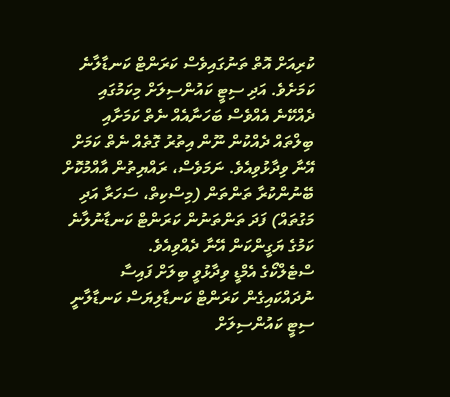ކުރިއަށް އޮތް ތަނުގައިވެސް ކަރަންޓް ކަނޑާލާނެ ކަމަށެވެ. އަދި ސިޓީ ކައުންސިލަށް މިކަމުގައި ދެއްކޭނެ އެއްވެސް ބަހަނާއެއް ނެތް ކަމަށާއި ބިލްތައް ދެއްކުން ނޫން އިތުރު ގޮތެއް ނެތް ކަމަށް އޭނާ ވިދާޅުވިއެވެ. ނަމަވެސް، ރައްޔިތުން އާއްމުކޮށް ބޭނުންކުރާ ތަންތަން (މިސްކިތް، ސަހަރާ އަދި މަގުތައް) ފަދަ ތަންތަނުން ކަރަންޓް ކަނޑާނުލާނެ ކަމުގެ ޔަގީންކަން އޭނާ ދެއްވިއެވެ.
ސްޓެލްކޯގެ އެމްޑީ ވިދާޅުވީ ބިލަށް ފައިސާ ނުދައްކައިގެން ކަރަންޓް ކަނޑާލިޔަސް ކަނޑާލާނީ ސިޓީ ކައުންސިލަށް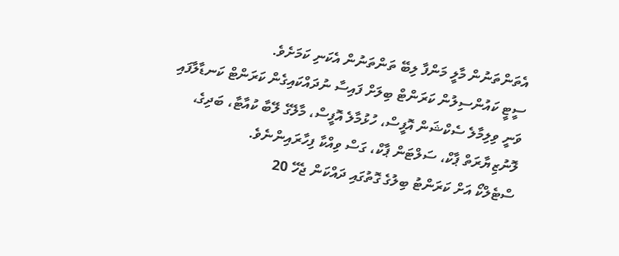އެތަންތަނުން މާލީ މަންފާ ލިބޭ ތަންތަނުން އެކަނި ކަމަށެވެ.
ސީޓީ ކައުންސިލުން ކަރަންޓް ބިލަށް ފައިސާ ނުދައްކައިގެން ކަރަންޓް ކަނޑާލާފައި ވަނީ ވިލިމާލެ ސެކްޝަން އޮފީސް، ހުޅުމާލެ އޮފީސް، މާލޭގެ ލޭބާ ކުއާޓާ، ބަދިގެ، ލޮނުޒިޔާރަތް ޕާކް، ސަލްޓަން ޕާކް، ގަސް ވިއްކާ ފިހާރައިންނެވެ.
ސްޓެލްކޯ އަށް ކަރަންޓު ބިލުގެ ގޮތުގައި ދައްކަން ޖެހޭ 20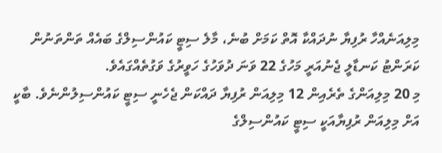މިލިއަނެއްހާ ރުފިޔާ ނުދައްކާ އޮތް ކަމަށް ބުނެ، މާލެ ސިޓީ ކައުންސިލްގެ ބައެއް ތަންތަނުން ކަރަންޓު ކަނޑާލީ ޖެނުއަރީ މަހުގެ 22 ވަނަ ދުވަހުގެ ހަވީރުގެ ވަގުތެއްގައެވެ.
މި 20 މިލިއަންގެ ތެރެއިން 12 މިލިއަން ރުފިޔާ ދައްކަން ޖެހެނީ ސިޓީ ކައުންސިލުންނެވެ. ބާކީ އަށް މިލިއަން ރުފިޔާއަކީ ސިޓީ ކައުންސިލްގެ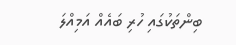ބިންތަކުގައި ހުރި ބައެއް އަމިއްލަ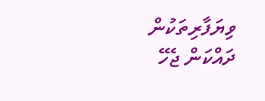ވިޔަފާރިތަކުން ދައްކަން ޖެހޭ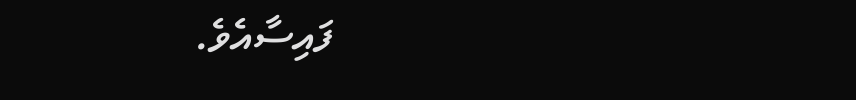ފައިސާއެވެ.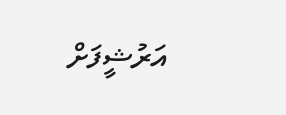އަރުޝީފަށް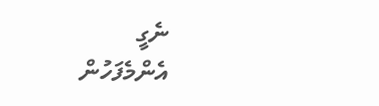ނެގީ
އެންމެފަހުން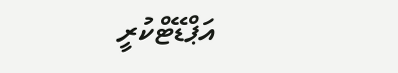އަޕްޑޭޓްކުރީ